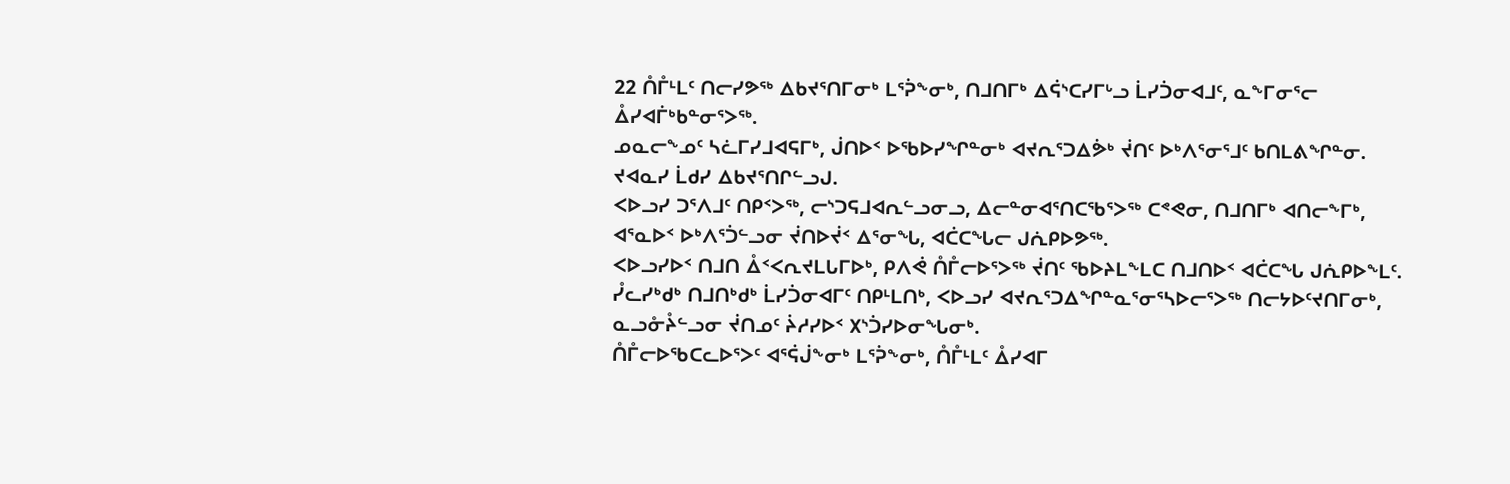22 ᑍᒤᒻᒪᑦ ᑎᓕᓯᕗᖅ ᐃᑲᔪᕐᑎᒥᓂᒃ ᒪᕐᕉᖕᓂᒃ, ᑎᒧᑎᒥᒃ ᐃᕌᔅᑕᓯᒥᒡᓗ ᒫᓯᑑᓂᐊᒧᑦ, ᓇᖕᒥᓂᕐᓕ ᐂᓯᐊᒦᒃᑲᓐᓂᕐᐳᖅ.
ᓄᓇᓕᖕᓄᑦ ᓴᓛᒥᓯᒧᐊᕋᒥᒃ, ᒎᑎᐅᑉ ᐅᖃᐅᓯᖏᓐᓂᒃ ᐊᔪᕆᕐᑐᐃᕘᒃ ᔫᑎᑦ ᐅᒃᐱᕐᓂᕐᒧᑦ ᑲᑎᒪᕕᖏᓐᓂ. ᔪᐊᓇᓯ ᒫᑯᓯ ᐃᑲᔪᕐᑎᒋᓪᓗᒍ.
ᐸᐅᓗᓯ ᑐᕐᐱᒧᑦ ᑎᑭᑉᐳᖅ, ᓕᔅᑐᕋᒧᐊᕆᓪᓗᓂᓗ, ᐃᓕᓐᓂᐊᕐᑎᑕᖃᕐᐳᖅ ᑕᕝᕙᓂ, ᑎᒧᑎᒥᒃ ᐊᑎᓕᖕᒥᒃ, ᐊᕐᓇᐅᑉ ᐅᒃᐱᕐᑑᓪᓗᓂ ᔫᑎᐅᔫᑉ ᐃᕐᓂᖓ, ᐊᑖᑕᖓᓕ ᒍᕇᑭᐅᕗᖅ.
ᐸᐅᓗᓯᐅᑉ ᑎᒧᑎ ᐂᑉᐸᕆᔪᒪᒐᒥᐅᒃ, ᑭᐱᕚ ᑍᒤᓕᐅᕐᐳᖅ ᔫᑎᑦ ᖃᐅᔨᒪᖕᒪᑕ ᑎᒧᑎᐅᑉ ᐊᑖᑕᖓ ᒍᕇᑭᐅᖕᒪᑦ.
ᓮᓚᓯᒃᑯᒃ ᑎᒧᑎᒃᑯᒃ ᒫᓯᑑᓂᐊᒥᑦ ᑎᑭᒻᒪᑎᒃ, ᐸᐅᓗᓯ ᐊᔪᕆᕐᑐᐃᖏᓐᓇᕐᓂᕐᓴᐅᓕᕐᐳᖅ ᑎᓕᔭᐅᑦᔪᑎᒥᓂᒃ, ᓇᓗᓁᔧᓪᓗᓂ ᔫᑎᓄᑦ ᔩᓱᓯᐅᑉ ᙭ᔅᑑᓯᐅᓂᖓᓂᒃ.
ᑍᒤᓕᐅᖃᑕᓚᐅᕐᐳᑦ ᐊᕐᕌᒎᖕᓂᒃ ᒪᕐᕉᖕᓂᒃ, ᑍᒤᒻᒪᑦ ᐂᓯᐊᒥ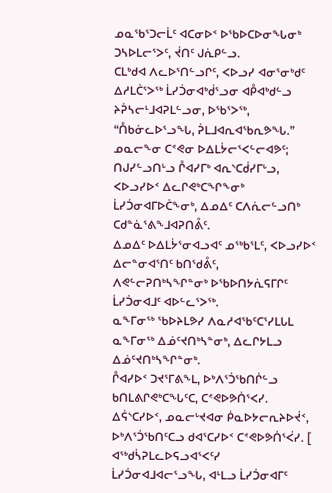ᓄᓇᖃᕐᑐᓕᒫᑦ ᐊᑕᓂᐅᑉ ᐅᖃᐅᑕᐅᓂᖓᓂᒃ ᑐᓴᐅᒪᓕᕐᐳᑦ, ᔫᑎᑦ ᒍᕇᑭᓪᓗ.
ᑕᒪᒃᑯᐊ ᐱᓚᐅᕐᑎᓪᓗᒋᑦ, ᐸᐅᓗᓯ ᐊᓂᕐᓂᒃᑯᑦ ᐃᓱᒪᑖᕐᐳᖅ ᒫᓯᑑᓂᐊᒃᑰᕐᓗᓂ ᐊᑬᐊᒃᑯᓪᓗ ᔨᕉᓴᓕᒻᒧᐊᕈᒪᓪᓗᓂ, ᐅᖃᕐᐳᖅ, “ᑍᑲᓃᓚᐅᕐᓗᖓ, ᕉᒪᒧᐊᕆᐊᖃᕆᕗᖓ.”
ᓄᓇᓕᖕᓂ ᑕᕝᕙᓂ ᐅᐃᒪᔮᓕᕐᐸᓪᓕᐊᕗᑦ; ᑎᒍᓯᓪᓗᑎᒡᓗ ᒊᐊᓯᒥᒃ ᐊᕆᔅᑕᑰᓯᒥᒡᓗ, ᐸᐅᓗᓯᐅᑉ ᐃᓚᒋᕙᒃᑕᖏᖕᓂᒃ ᒫᓯᑑᓂᐊᒥᐅᑖᖕᓂᒃ, ᐃᓄᐃᑦ ᑕᐱᕇᓕᓪᓗᑎᒃ ᑕᑯᓐᓈᕐᕕᖕᒧᐊᕈᑎᕔᑦ.
ᐃᓄᐃᑦ ᐅᐃᒪᔮᕐᓂᐊᓗᐊᑦ ᓄᖅᑲᕐᒪᑦ, ᐸᐅᓗᓯᐅᑉ ᐃᓕᓐᓂᐊᕐᑎᑦ ᑲᑎᖁᕔᑦ, ᐱᕙᓪᓕᕈᑎᒃᓴᖏᓐᓂᒃ ᐅᖃᐅᑎᔭᕇᕋᒥᒋᑦ ᒫᓯᑑᓂᐊᒧᑦ ᐊᐅᓪᓚᕐᐳᖅ.
ᓇᖕᒥᓂᖅ ᖃᐅᔨᒪᕗᓯ ᐱᓇᓱᐊᖃᑦᑕᕐᓯᒪᒐᒪ ᓇᖕᒥᓂᖅ ᐃᓅᑦᔪᑎᒃᓴᓐᓂᒃ, ᐃᓚᒋᔭᒪᓗ ᐃᓅᑦᔪᑎᒃᓴᖏᓐᓂᒃ.
ᒊᐊᓯᐅᑉ ᑐᔪᕐᒥᕕᖕᒪ, ᐅᒃᐱᕐᑑᖃᑎᒌᓪᓗ ᑲᑎᒪᕕᒋᕙᒃᑕᖓᑦᑕ, ᑕᕝᕙᐅᕗᑏᕐᐸᓯ. ᐃᕌᔅᑕᓯᐅᑉ, ᓄᓇᓕᒡᔪᐊᓂ ᑮᓇᐅᔭᓕᕆᔨᐅᔫᑉ, ᐅᒃᐱᕐᑑᖃᑎᑦᑕᓗ ᑯᐊᕐᑕᓯᐅᑉ ᑕᕝᕙᐅᕗᑏᕐᐹᓯ. [
ᐊᖅᑯᓵᕈᒪᓚᐅᕋᓗᐊᕐᐸᑦᓯ ᒫᓯᑑᓂᐊᒧᐊᓕᕐᓗᖓ, ᐊᒻᒪᓗ ᒫᓯᑑᓂᐊᒥᑦ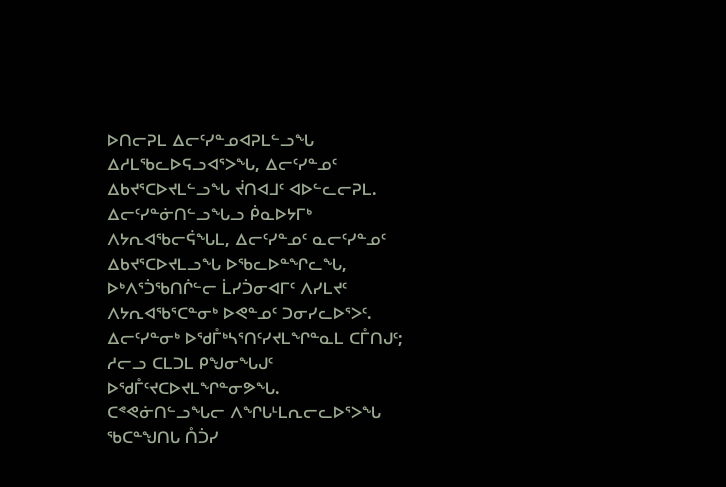ᐅᑎᓕᕈᒪ ᐃᓕᑦᓯᓐᓄᐊᕈᒪᓪᓗᖓ ᐃᓱᒪᖃᓚᐅᕋᓗᐊᕐᐳᖓ, ᐃᓕᑦᓯᓐᓄᑦ ᐃᑲᔪᕐᑕᐅᔪᒪᓪᓗᖓ ᔫᑎᐊᒧᑦ ᐊᐅᓪᓚᓕᕈᒪ.
ᐃᓕᑦᓯᓐᓃᑎᓪᓗᖓᓗ ᑮᓇᐅᔭᒥᒃ ᐱᔭᕆᐊᖃᓕᕌᖓᒪ, ᐃᓕᑦᓯᓐᓄᑦ ᓇᓕᑦᓯᓐᓄᑦ ᐃᑲᔪᕐᑕᐅᔪᒪᓗᖓ ᐅᖃᓚᐅᓐᖏᓚᖓ, ᐅᒃᐱᕐᑑᖃᑎᒌᓪᓕ ᒫᓯᑑᓂᐊᒥᑦ ᐱᓯᒪᔪᑦ ᐱᔭᕆᐊᖃᕐᑕᓐᓂᒃ ᐅᕙᓐᓄᑦ ᑐᓂᓯᓚᐅᕐᐳᑦ. ᐃᓕᑦᓯᓐᓂᒃ ᐅᖁᒤᒃᓴᕐᑎᑦᓯᔪᒪᖏᓐᓇᒪ ᑕᒤᑎᒍᑦ; ᓱᓕᓗ ᑕᒪᑐᒪ ᑭᖑᓂᖓᒍᑦ ᐅᖁᒤᑦᔪᑕᐅᔪᒪᖏᓐᓂᕗᖓ.
ᑕᕝᕙᓃᑎᓪᓗᖓᓕ ᐱᖏᒐᒻᒪᕆᓕᓚᐅᕐᐳᖓ ᖃᑕᓐᖑᑎᒐ ᑍᑑᓯ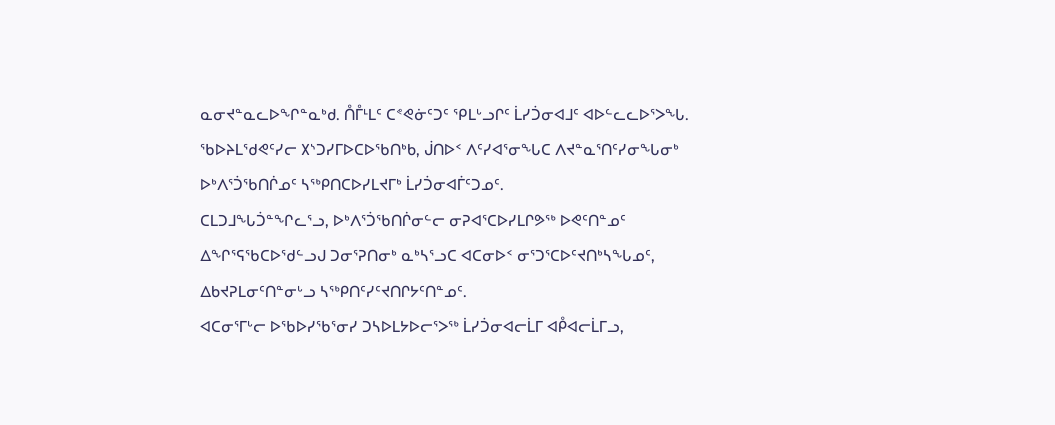ᓇᓂᔪᓐᓇᓚᐅᖏᓐᓇᒃᑯ. ᑍᒤᒻᒪᑦ ᑕᕝᕙᓃᑦᑐᑦ ᕿᒪᒡᓗᒋᑦ ᒫᓯᑑᓂᐊᒧᑦ ᐊᐅᓪᓚᓚᐅᕐᐳᖓ.
ᖃᐅᔨᒪᖁᕙᑦᓯᓕ ᙭ᔅᑐᓯᒥᐅᑕᐅᖃᑎᒃᑲ, ᒎᑎᐅᑉ ᐱᑦᓯᐊᕐᓂᖓᑕ ᐱᔪᓐᓇᕐᑎᑦᓯᓂᖓᓂᒃ ᐅᒃᐱᕐᑑᖃᑎᒌᓄᑦ ᓴᖅᑭᑎᑕᐅᓯᒪᔪᒥᒃ ᒫᓯᑑᓂᐊᒦᑦᑐᓄᑦ.
ᑕᒪᑐᒧᖓᑑᓐᖏᓚᕐᓗ, ᐅᒃᐱᕐᑑᖃᑎᒌᓂᓪᓕ ᓂᕈᐊᕐᑕᐅᓯᒪᒋᕗᖅ ᐅᕙᑦᑎᓐᓄᑦ ᐃᖏᕐᕋᖃᑕᐅᖁᓪᓗᒍ ᑐᓂᕐᕈᑎᓂᒃ ᓇᒃᓴᕐᓗᑕ ᐊᑕᓂᐅᑉ ᓂᕐᑐᕐᑕᐅᑦᔪᑎᒃᓴᖓᓄᑦ, ᐃᑲᔪᕈᒪᓂᑦᑎᓐᓂᒡᓗ ᓴᖅᑭᑎᑦᓯᑦᔪᑎᒋᔭᑦᑎᓐᓄᑦ.
ᐊᑕᓂᕐᒥᒡᓕ ᐅᖃᐅᓯᖃᕐᓂᓯ ᑐᓴᐅᒪᔭᐅᓕᕐᐳᖅ ᒫᓯᑑᓂᐊᓕᒫᒥ ᐊᑬᐊᓕᒫᒥᓗ,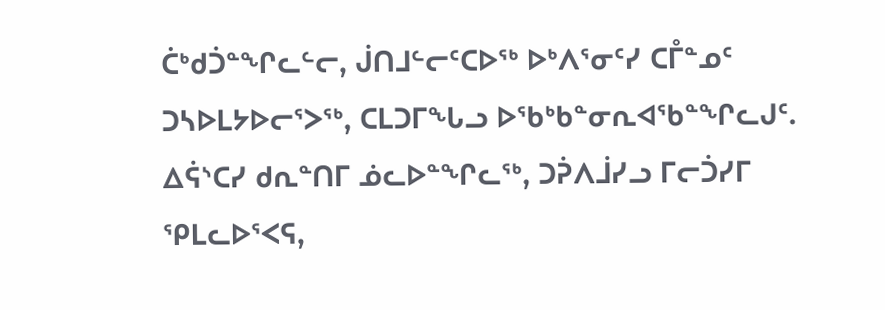ᑖᒃᑯᑑᓐᖏᓚᓪᓕ, ᒎᑎᒧᓪᓕᑦᑕᐅᖅ ᐅᒃᐱᕐᓂᑦᓯ ᑕᒤᓐᓄᑦ ᑐᓴᐅᒪᔭᐅᓕᕐᐳᖅ, ᑕᒪᑐᒥᖓᓗ ᐅᖃᒃᑲᓐᓂᕆᐊᖃᓐᖏᓚᒍᑦ.
ᐃᕌᔅᑕᓯ ᑯᕆᓐᑎᒥ ᓅᓚᐅᓐᖏᓚᖅ, ᑐᕉᐱᒨᓯᓗ ᒥᓕᑑᓯᒥ ᕿᒪᓚᐅᕐᐸᕋ,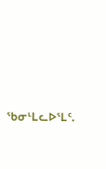ᖃᓂᒻᒪᓚᐅᕐᒪᑦ.